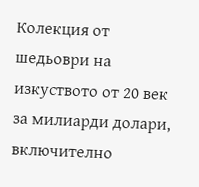Колекция от шедьоври на изкуството от 20 век за милиарди долари, включително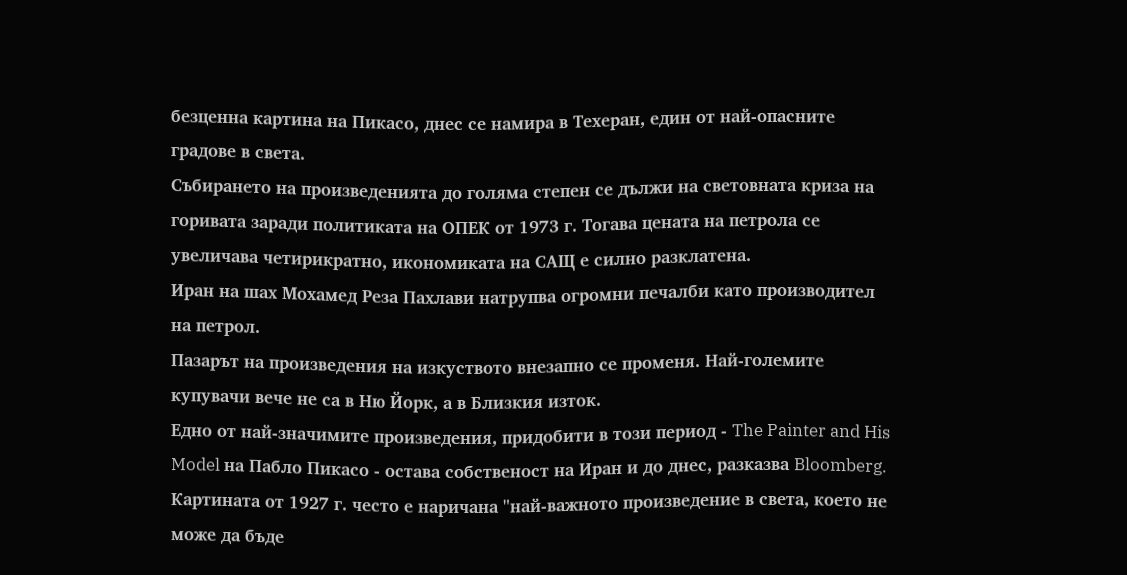безценна картина на Пикасо, днес се намира в Техеран, един от най-опасните градове в света.
Събирането на произведенията до голяма степен се дължи на световната криза на горивата заради политиката на ОПЕК от 1973 г. Тогава цената на петрола се увеличава четирикратно, икономиката на САЩ е силно разклатена.
Иран на шах Мохамед Реза Пахлави натрупва огромни печалби като производител на петрол.
Пазарът на произведения на изкуството внезапно се променя. Най-големите купувачи вече не са в Ню Йорк, а в Близкия изток.
Едно от най-значимите произведения, придобити в този период - The Painter and His Model на Пабло Пикасо - остава собственост на Иран и до днес, разказва Bloomberg.
Картината от 1927 г. често е наричана "най-важното произведение в света, което не може да бъде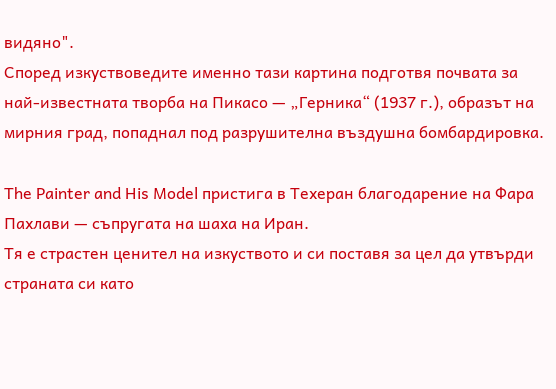видяно".
Според изкуствоведите именно тази картина подготвя почвата за най-известната творба на Пикасо — „Герника“ (1937 г.), образът на мирния град, попаднал под разрушителна въздушна бомбардировка.

Тhe Painter and His Model пристига в Техеран благодарение на Фара Пахлави — съпругата на шаха на Иран.
Тя е страстен ценител на изкуството и си поставя за цел да утвърди страната си като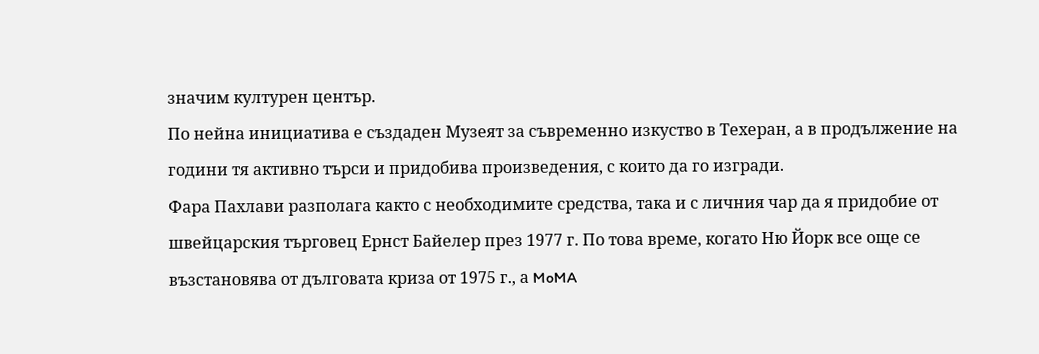значим културен център.
По нейна инициатива е създаден Музеят за съвременно изкуство в Техеран, а в продължение на години тя активно търси и придобива произведения, с които да го изгради.
Фара Пахлави разполага както с необходимите средства, така и с личния чар да я придобие от швейцарския търговец Ернст Бaйелер през 1977 г. По това време, когато Ню Йорк все още се възстановява от дълговата криза от 1975 г., а MoMA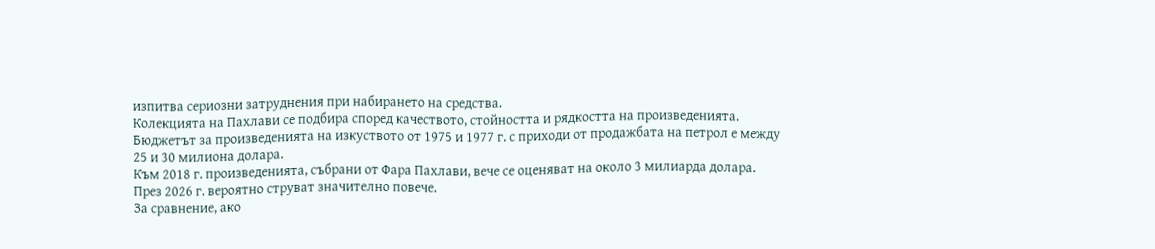изпитва сериозни затруднения при набирането на средства.
Колекцията на Пахлави се подбира според качеството, стойността и рядкостта на произведенията.
Бюджетът за произведенията на изкуството от 1975 и 1977 г. с приходи от продажбата на петрол е между 25 и 30 милиона долара.
Към 2018 г. произведенията, събрани от Фара Пахлави, вече се оценяват на около 3 милиарда долара. През 2026 г. вероятно струват значително повече.
За сравнение, ако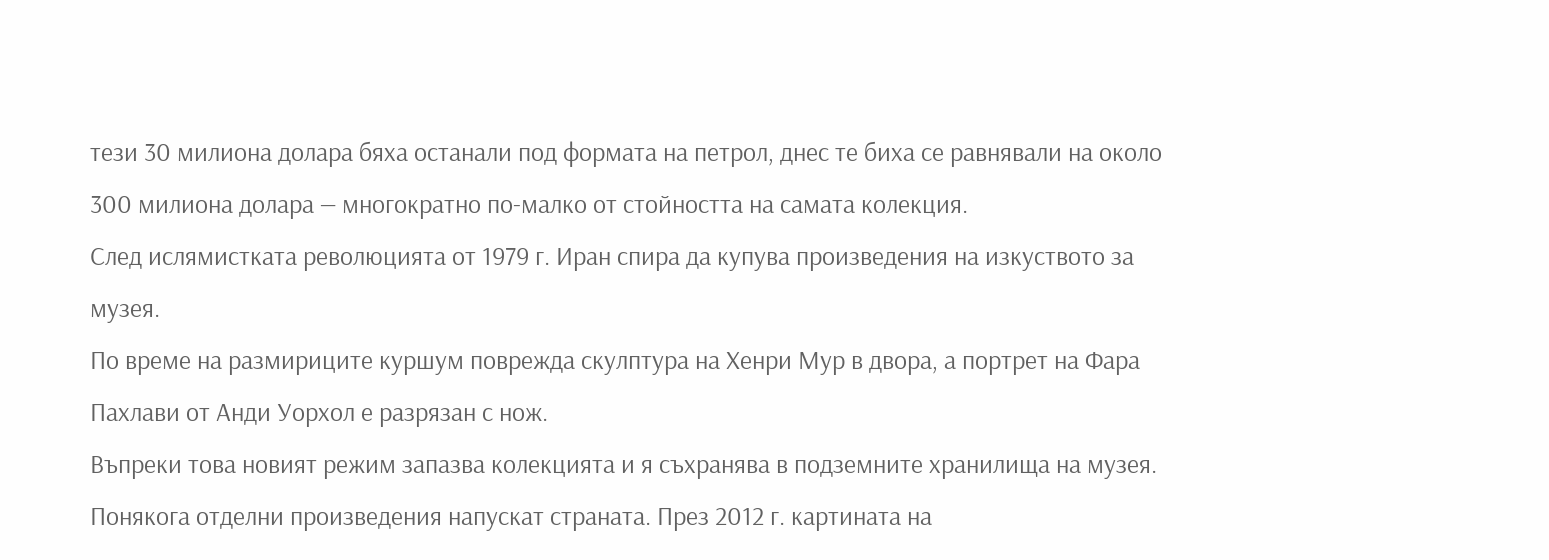тези 30 милиона долара бяха останали под формата на петрол, днес те биха се равнявали на около 300 милиона долара — многократно по-малко от стойността на самата колекция.
След ислямистката революцията от 1979 г. Иран спира да купува произведения на изкуството за музея.
По време на размириците куршум поврежда скулптура на Хенри Мур в двора, а портрет на Фара Пахлави от Анди Уорхол е разрязан с нож.
Въпреки това новият режим запазва колекцията и я съхранява в подземните хранилища на музея.
Понякога отделни произведения напускат страната. През 2012 г. картината на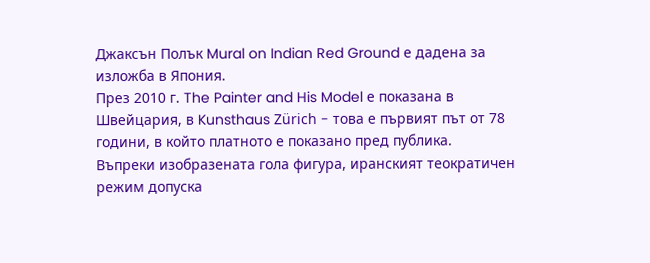Джаксън Полък Mural on Indian Red Ground е дадена за изложба в Япония.
През 2010 г. The Painter and His Model е показана в Швейцария, в Kunsthaus Zürich - това е първият път от 78 години, в който платното е показано пред публика.
Въпреки изобразената гола фигура, иранският теократичен режим допуска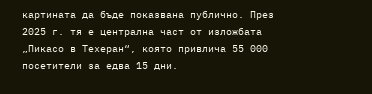картината да бъде показвана публично. През 2025 г. тя е централна част от изложбата „Пикасо в Техеран“, която привлича 55 000 посетители за едва 15 дни.